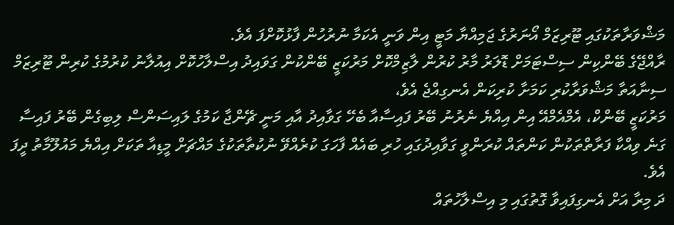މަޝްވަރާތަކުގައި ޓޫރިޒަމް އޯނަރުގެ ޖަމިއްޔާ މަޓީ އިން ވަނީ އެކަމާ ނުރުހުން ފާޅުކޮށްފަ އެވެ.
ރާއްޖޭގެ ބޭންކިން ސިސްޓަމަށް ޑޮލަރު މާރު ކުރުން ލާޒިމްކޮށް މަރުކަޒީ ބޭންކުން ގަވައިދު އިސްލާހުކޮށް އިއުލާނު ކުރުމުގެ ކުރިން ޓޫރިޒަމް ސިނާއަތާ މަޝްވަރާކުރި ކަމަށާ ކުރިކަން އެނގިއްޖެ އެވެ،
މަރުކަޒީ ބޭންކް، އެމްއެމްއޭ އިން އިއްޔެ ނެރުނު ބޭރު ފައިސާއާ ބެހޭ ގަވާއިދު އާއި މަނީ ޗޭންޖާ ކަމުގެ ލައިސަންސް ލިބިގެން ބޭރު ފައިސާ ގަނެ ވިއްކާ ފަރާތްތަކުން ކަންތައް ކުރަންވީ ގަވާއިދުގައި ހުރި ބައެއް ފާހަގަ ކުރެއްވޭ ނުކުތާތަކުގެ މައްޗަށް މީޑިއާ ތަކަށް އިއްޔެ މައުލޫމާތު ދީފަ އެވެ.
ދަ މިރާ އަށް އެނގިފައިވާ ގޮތުގައި މި އިސްލާހުތައް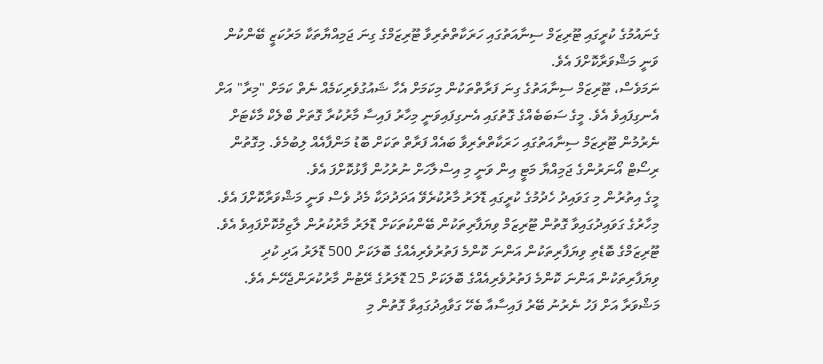ގެނައުމުގެ ކުރީގައި ޓޫރިޒަމް ސިނާއަތުގައި ހަރަކާތްތެރިވާ ޓޫރިޒަމްގެ ގިނަ ޖަމިއްޔާތަކާ މަރުކަޒީ ބޭންކުން ވަނީ މަޝްވަރާކޮށްފަ އެވެ.
ނަމަވެސް، ޓޫރިޒަމް ސިނާއަތުގެ ގިނަ ފަރާތްތަކުން މިކަމަށް އެހާ ޝައުގުވެރިކަމެއް ނެތް ކަމަށް "މިރާ" އަށް އެނގިފައިވެ އެވެ. މީގެ ސަބަބެއްގެ ގޮތުގައި އެނގިފައިވަނީ މިހާރު ފައިސާ މާރުކުރާ ގޮތަށް ބްލެކް މާކެޓަށް ނެރުމުން ޓޫރިޒަމް ސިނާއަތުގައި ހަރަކާތްތެރިވާ ބައެއް ފަރާތް ތަކަށް ބޮޑު މަންފާއެއް ލިބުމެވެ. މިގޮތުން ރިސޯޓް އޯނަރުންގެ ޖަމިއްޔާ މަޓީ އިން ވަނީ މި އިސްލާހަށް ނުރުހުން ފާޅުކޮށްފަ އެވެ.
މީގެ އިތުރުން މި ގަވައިދު ހެދުމުގެ ކުރީގައި ޑޮލަރު މާރުކުރެވޭ އަދަދުދަކާ މެދު ވެސް ވަނީ މަޝްވަރާކޮށްފަ އެވެ. މިހާރުގެ ގަވައިދުގައިވާ ގޮތުން ޓޫރިޒަމް ވިޔަފާރިތަކުން ބޭންކުތަކަށް ޑޮލަރު މާރުކުރުން ލާޒިމުކޮށްފައިވެ އެވެ. ޓޫރިޒަމްގެ ބޮޑެތި ވިޔަފާރިތަކުން އަންނަ ކޮންމެ ފަތުރުވެރިއެއްގެ ބޮލަކަށް 500 ޑޮލަރު އަދި ކުދި ވިޔަފާރިތަކުން އަންނަ ކޮންމެ ފަތުރުވެރިއެއްގެ ބޮލަކަށް 25 ޑޮލަރުގެ ރޭޓުން މާރުކުރަންޖެހޭނެ އެވެ.
މަޝްވަރާ އަށް ފަހު ނެރުނު ބޭރު ފައިސާއާ ބެހޭ ގަވާއިދުގައިވާ ގޮތުން މި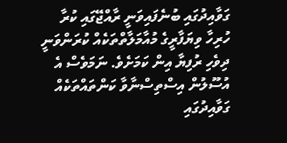ގަވާއިދުގައި ބުނެފައިވަނީ ރާއްޖޭގައި ކުރާ ހުރިހާ ވިޔަފާރީގެ މުއާމަލާތްތަކެއް ކުރަންވަނީ ދިވެހި ރުފިޔާ އިން ކަމަށެވެ. ނަމަވެސް އެ އުސޫލުން އިސްތިސްނާވާ ކަންތައްތަކެއް ގަވާއިދުގައި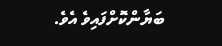ބަޔާންކޮށްފައިވެ އެވެ.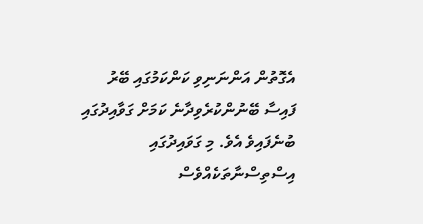އެގޮތުން އަންނަނިވި ކަންކަމުގައި ބޭރު ފައިސާ ބޭނުންކުރެވިދާނެ ކަމަށް ގަވާއިދުގައި ބުނެފައިވެ އެވެ. މި ގަވައިދުގައި އިސްތިސްނާތަކެއްވެސް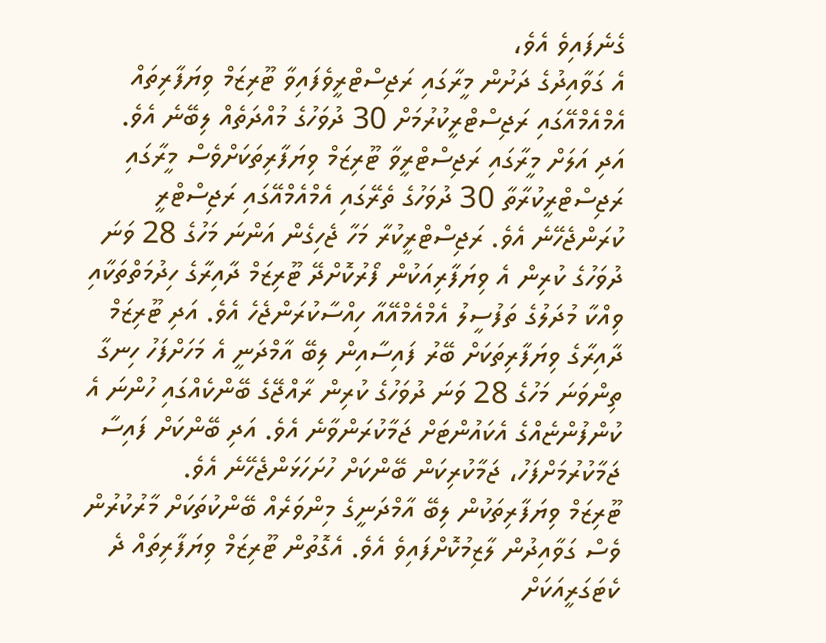ގެނެފައިވެ އެވެ،
އެ ގަވާއިދުގެ ދަށުން މީރާގައި ރަޖިސްޓްރީވެފައިވާ ޓޫރިޒަމް ވިޔަފާރިތައް އެމްއެމްއޭގައި ރަޖިސްޓްރީކުރުމަށް 30 ދުވަހުގެ މުއްދަތެއް ލިބޭނެ އެވެ. އަދި އަލަށް މީރާގައި ރަޖިސްޓްރީވާ ޓޫރިޒަމް ވިޔަފާރިތަކަށްވެސް މީރާގައި ރަޖިސްޓްރީކުރާތާ 30 ދުވަހުގެ ތެރޭގައި އެމްއެމްއޭގައި ރަޖިސްޓްރީ ކުރަންޖެހޭނެ އެވެ. ރަޖިސްޓްރީކުރާ މަހާ ޖެހިގެން އަންނަ މަހުގެ 28 ވަނަ ދުވަހުގެ ކުރިން އެ ވިޔަފާރިއަކުން ފޯރުކޮށްދޭ ޓޫރިޒަމް ދާއިރާގެ ހިދުމަތްތަކާއި ވިއްކާ މުދަލުގެ ތަފުސީލު އެމްއެމްއޭއާ ހިއްސާކުރަންޖެހެ އެވެ. އަދި ޓޫރިޒަމް ދާއިރާގެ ވިޔަފާރިތަކަށް ބޭރު ފައިސާއިން ލިބޭ އާމްދަނީ އެ މަހަށްފަހު ހިނގާ ތިންވަނަ މަހުގެ 28 ވަނަ ދުވަހުގެ ކުރިން ރާއްޖޭގެ ބޭންކެއްގައި ހުންނަ އެ ކުންފުންޏެއްގެ އެކައުންޓަށް ޖަމާކުރަންވާނެ އެވެ. އަދި ބޭންކަށް ފައިސާ ޖަމާކުރުމަށްފަހު، ޖަމާކުރިކަން ބޭންކަށް ހުށަހަޅަންޖެހޭނެ އެވެ.
ޓޫރިޒަމް ވިޔަފާރިތަކުން ލިބޭ އާމްދަނީގެ މިންވަރެއް ބޭންކުތަކަށް މާރުކުރުން ވެސް ގަވާއިދުން ލާޒިމުކޮށްފައިވެ އެވެ. އެގޮތުން ޓޫރިޒަމް ވިޔަފާރިތައް ދެ ކެޓަގަރީއަކަށް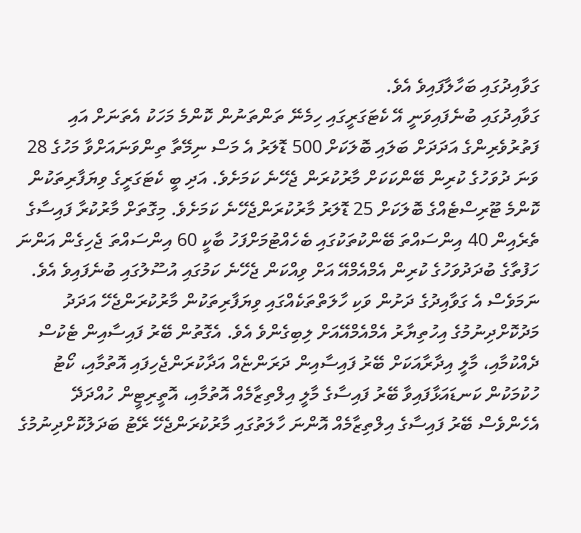ގަވާއިދުގައި ބަހާލާފައިވެ އެވެ.
ގަވާއިދުގައި ބުނެފައިވަނީ އޭ ކެޓަގަރީގައި ހިމެނޭ ތަންތަނުން ކޮންމެ މަހަކު އެތަނަށް އައި ފަތުރުވެރިންގެ އަދަދަށް ބަލައި ބޮލަކަށް 500 ޑޮލަރު އެ މަސް ނިމޭތާ ތިންވަނައަށްވާ މަހުގެ 28 ވަނަ ދުވަހުގެ ކުރިން ބޭންކަކަށް މާރުކުރަން ޖެހޭނެ ކަމަށެވެ. އަދި ބީ ކެޓަގަރީގެ ވިޔަފާރިތަކުން ކޮންމެ ޓޫރިސްޓެއްގެ ބޮލަކަށް 25 ޑޮލަރު މާރުކުރަންޖެހޭނެ ކަމަށެވެ. މިގޮތަށް މާރުކުރާ ފައިސާގެ ތެރެއިން 40 އިންސައްތަ ބޭންކުތަކުގައި ބެހެއްޓުމަށްފަހު ބާކީ 60 އިންސައްތަ ޖެހިގެން އަންނަ ހަފުތާގެ ބުދަދުވަހުގެ ކުރިން އެމްއެމްއޭ އަށް ވިއްކަން ޖެހޭނެ ކަމުގައި އުސޫލުގައި ބުނެފައިވެ އެވެ.
ނަމަވެސް އެ ގަވާއިދުގެ ދަށުން ވަކި ހާލަތްތަކެއްގައި ވިޔަފާރިތަކުން މާރުކުރަންޖެހޭ އަދަދު މަދުކޮށްދިނުމުގެ އިހުތިޔާރު އެމްއެމްއޭއަށް ލިބިގެންވެ އެވެ. އެގޮތުން ބޭރު ފައިސާއިން ޓެކުސް ދެއްކުމާއި، މާލީ އިދާރާއަކަށް ބޭރު ފައިސާއިން ދަރަންޏެއް އަދާކުރަންޖެހިފައި އޮތުމާއި، ކޯޓު ހުކުމަކުން ކަނޑައަޅާފައިވާ ބޭރު ފައިސާގެ މާލީ އިލްތިޒާމެއް އޮތުމާއި، އޮތީރިޓީން ހުއްދަދޭ އެހެންވެސް ބޭރު ފައިސާގެ އިލްތިޒާމެއް އޮންނަ ހާލަތުގައި މާރުކުރަންޖެހޭ ރޭޓު ބަދަލުކޮށްދިނުމުގެ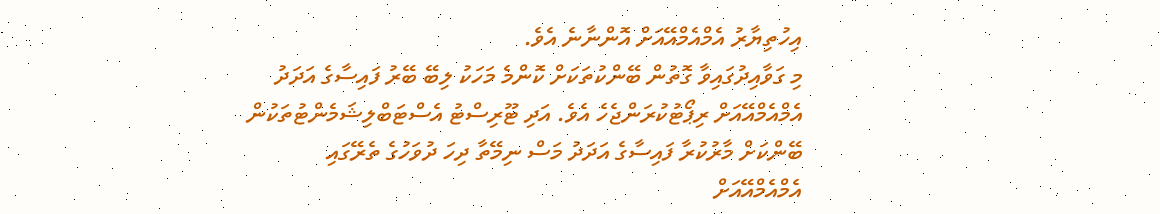އިހުތިޔާރު އެމްއެމްއޭއަށް އޮންނާނެ އެވެ.
މި ގަވާއިދުގައިވާ ގޮތުން ބޭންކުތަކަށް ކޮންމެ މަހަކު ލިބޭ ބޭރު ފައިސާގެ އަދަދު އެމްއެމްއޭއަށް ރިޕޯޓުކުރަންޖެހެ އެވެ. އަދި ޓޫރިސްޓު އެސްޓަބްލިޝަމެންޓުތަކުން ބޭންކަށް މާރުކުރާ ފައިސާގެ އަދަދު މަސް ނިމޭތާ ދިހަ ދުވަހުގެ ތެރޭގައި އެމްއެމްއޭއަށް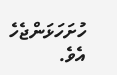ހުށަހަޅަންޖެހެ އެވެ.